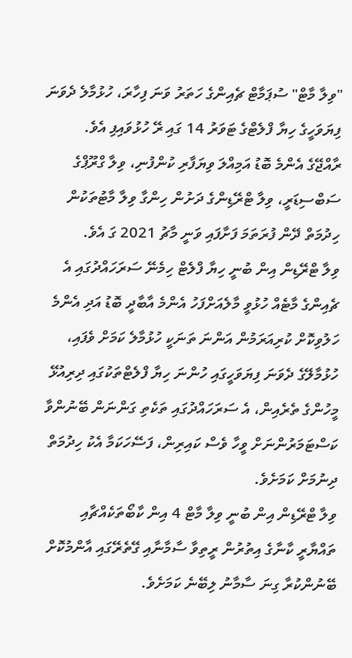"ވިލާ މާޓް" ސުޕަމާޓް ޗެއިންގެ ހަތަރު ވަނަ ފިހާރަ، ހުޅުމާލެ ދެވަނަ ފިޔަވަހީގެ ހިޔާ ފްލެޓްގެ ޓަވަރު 14 ގައި ރޭ ހުޅުވައިފި އެވެ.
ރާއްޖޭގެ އެންމެ ބޮޑު އަމިއްލަ ވިޔަފާރި ކުންފުނި، ވިލާ ގްރޫޕްގެ ސަބްސިޑަރީ، ވިލާ ޓްރޭޑިންގެ ދަށުން ހިންގާ ވިލާ މާޓުތަކުން ހިދުމަތް ދޭން ފުރަތަމަ ފަށާފައި ވަނީ މާޗު 2021 ގަ އެވެ.
ވިލާ ޓްރޭޑިން އިން ބުނީ ހިޔާ ފްލެޓް ހިމެނޭ ސަރަހައްދުގައި އެ ޗެއިންގެ މާޓެއް ހުޅުވީ މާލެއަށްފަހު އެންމެ އާބާދީ ބޮޑު އަދި އެންމެ ހަލުވިކޮށް ކުރިއަރަމުން އަންނަ ތަނަކީ ހުޅުމާލެ ކަމަށް ވެފައި، ހުޅުމާލޭގެ ދެވަނަ ފިޔަވަހީގައި ހުންނަ ހިޔާ ފްލެޓްތަކުގައި ދިރިއުޅޭ މީހުންގެ ތެރެއިން، އެ ސަރަހައްދުގައި ތަކެތި ގަންނަން ބޭނުންވާ ކަސްޓަމަރުންނަށް ވީހާ ވެސް ކައިރިން، ފަސޭހަކަމާ އެކު ހިދުމަތް ދިނުމަށް ކަމަށެވެ.
ވިލާ ޓްރޭޑިން އިން ބުނީ ވިލާ މާޓް 4 އިން ކާބޯތަކެއްޗާއި ތައްޔާރީ ކާނާގެ އިތުރުން ރީތިވާ ސާމާނާއި ގޭތެރޭގައި އާންމުކޮށް ބޭނުންކުރާ ގިނަ ސާމާނު ލިބޭނެ ކަމަށެވެ.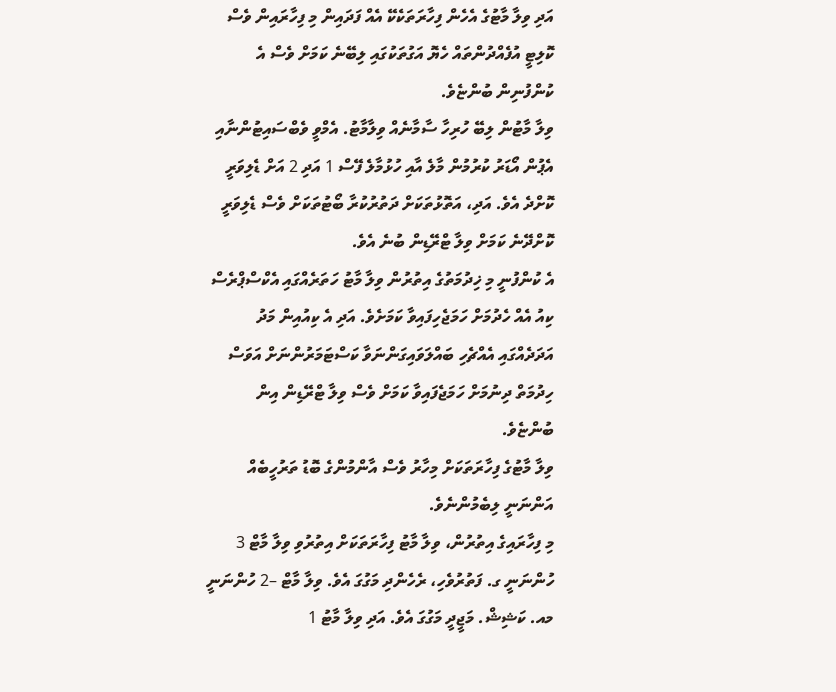އަދި ވިލާ މާޓުގެ އެހެން ފިހާރަތަކެކޭ އެއް ފަދައިން މި ފިހާރައިން ވެސް ކޮލިޓީ އުފެއްދުންތައް ހެޔޮ އަގުތަކުގައި ލިބޭނެ ކަމަށް ވެސް އެ ކުންފުނިން ބުންޏެވެ.
ވިލާ މާޓުން ލިބޭ ހުރިހާ ސާމާނެއް ވިލާމާޓު. އެމްވީ ވެބްސައިޓުންނާއި އެޕުން އޯޑަރު ކުރުމުން މާލެ އާއި ހުޅުމާލެ ފޭސް 1 އަދި 2 އަށް ޑެލިވަރީ ކޮށްދެ އެވެ. އަދި، އަތޮޅުތަކަށް ދަތުރުކުރާ ބޯޓުތަކަށް ވެސް ޑެލިވަރީ ކޮށްދޭނެ ކަމަށް ވިލާ ޓްރޭޑިން ބުނެ އެވެ.
އެ ކުންފުނީ މި ޚިދުމަތުގެ އިތުރުން ވިލާ މާޓު ހަތަރެއްގައި އެކްސްޕްރެސް ކިއު އެއް ހެދުމަށް ހަމަޖެހިފައިވާ ކަމަށެވެ. އަދި އެ ކިއުއިން މަދު އަދަދެއްގައި އެއްޗެހި ބައްލަވައިގަންނަވާ ކަސްޓަމަރުންނަށް އަވަސް ހިދުމަތް ދިނުމަށް ހަމަޖެފައިވާ ކަމަށް ވެސް ވިލާ ޓްރޭޑިން އިން ބުންޏެވެ.
ވިލާ މާޓުގެ ފިހާރަތަކަށް މިހާރު ވެސް އާންމުންގެ ބޮޑު ތަރުހީބެއް އަންނަނީ ލިބެމުންނެވެ.
މި ފިހާރައިގެ އިތުރުން، ވިލާ މާޓު ފިހާރަތަކަށް އިތުރުވި ވިލާ މާޓް 3 ހުންނަނީ ގ. ފަތުރުވެހި، ރެހެންދި މަގުގަ އެވެ. ވިލާ މާޓް –2 ހުންނަނީ މއ. ކަޝިޝް. މަޖީދީ މަގުގަ އެވެ. އަދި ވިލާ މާޓު 1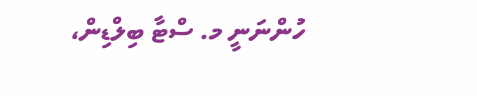ހުންނަނީ މ. ސްޓާ ބިލްޑިން،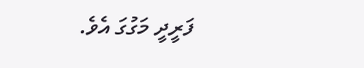ފަރީދީ މަގުގަ އެވެ.